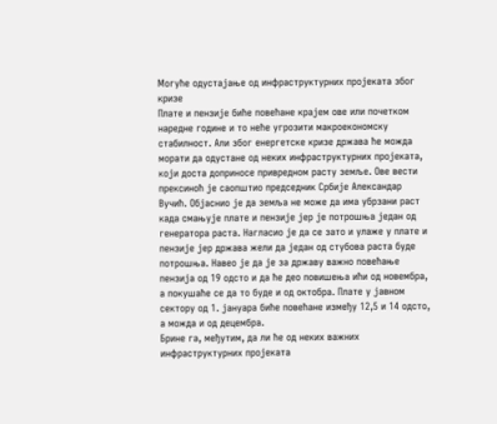Могуће одустајање од инфраструктурних пројеката због кризе
Плате и пензије биће повећане крајем ове или почетком наредне године и то неће угрозити макроекономску стабилност. Али због енергетске кризе држава ће можда морати да одустане од неких инфраструктурних пројеката, који доста доприносе привредном расту земље. Ове вести прексиноћ је саопштио председник Србије Александар Вучић. Објаснио је да земља не може да има убрзани раст када смањује плате и пензије јер је потрошња један од генератора раста. Нагласио је да се зато и улаже у плате и пензије јер држава жели да један од стубова раста буде потрошња. Навео је да је за државу важно повећање пензија од 19 одсто и да ће део повишења ићи од новембра, а покушаће се да то буде и од октобра. Плате у јавном сектору од 1. јануара биће повећане између 12,5 и 14 одсто, а можда и од децембра.
Брине га, међутим, да ли ће од неких важних инфраструктурних пројеката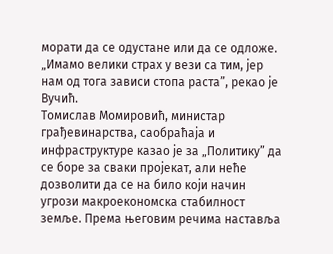морати да се одустане или да се одложе. „Имамо велики страх у вези са тим, јер нам од тога зависи стопа раста”, рекао је Вучић.
Томислав Момировић, министар грађевинарства, саобраћаја и инфраструктуре казао је за „Политику” да се боре за сваки пројекат, али неће дозволити да се на било који начин угрози макроекономска стабилност земље. Према његовим речима наставља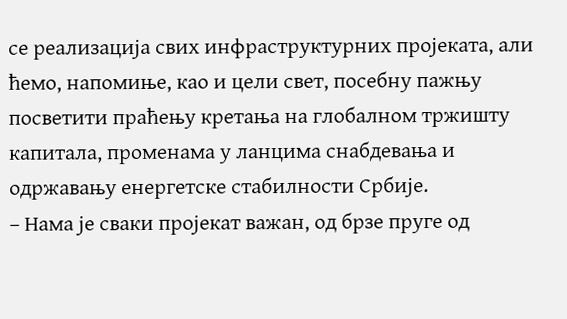се реализација свих инфраструктурних пројеката, али ћемо, напомиње, као и цели свет, посебну пажњу посветити праћењу кретања на глобалном тржишту капитала, променама у ланцима снабдевања и одржавању енергетске стабилности Србије.
– Нама је сваки пројекат важан, од брзе пруге од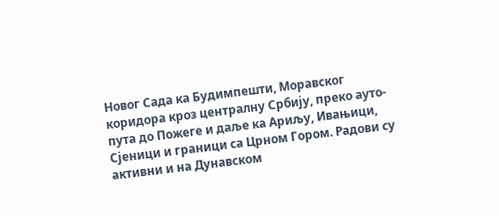Новог Сада ка Будимпешти, Моравског коридора кроз централну Србију, преко ауто-пута до Пожеге и даље ка Ариљу, Ивањици, Сјеници и граници са Црном Гором. Радови су активни и на Дунавском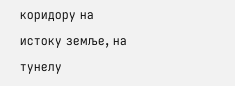коридору на истоку земље, на тунелу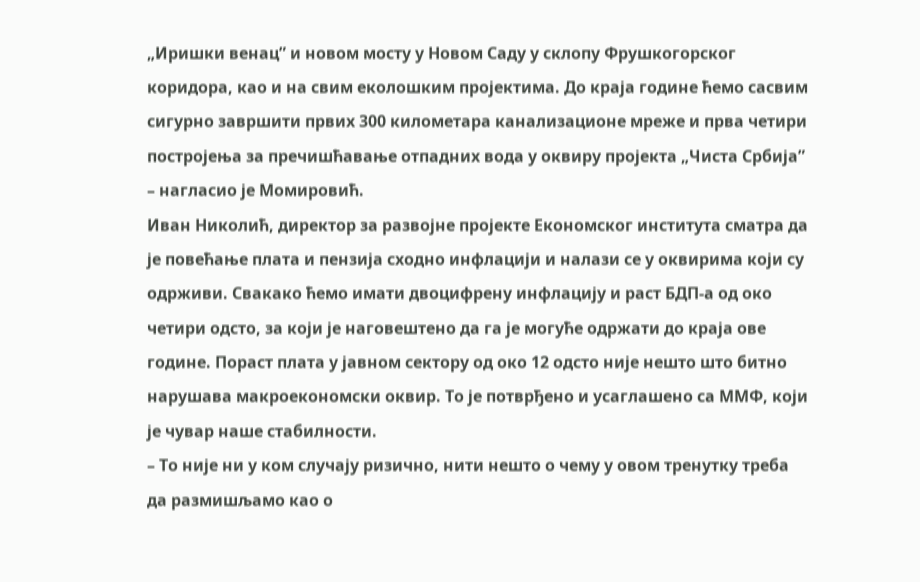„Иришки венац” и новом мосту у Новом Саду у склопу Фрушкогорског коридора, као и на свим еколошким пројектима. До краја године ћемо сасвим сигурно завршити првих 300 километара канализационе мреже и прва четири постројења за пречишћавање отпадних вода у оквиру пројекта „Чиста Србија” – нагласио је Момировић.
Иван Николић, директор за развојне пројекте Економског института сматра да је повећање плата и пензија сходно инфлацији и налази се у оквирима који су одрживи. Свакако ћемо имати двоцифрену инфлацију и раст БДП-а од око четири одсто, за који је наговештено да га је могуће одржати до краја ове године. Пораст плата у јавном сектору од око 12 одсто није нешто што битно нарушава макроекономски оквир. То је потврђено и усаглашено са ММФ, који је чувар наше стабилности.
– То није ни у ком случају ризично, нити нешто о чему у овом тренутку треба да размишљамо као о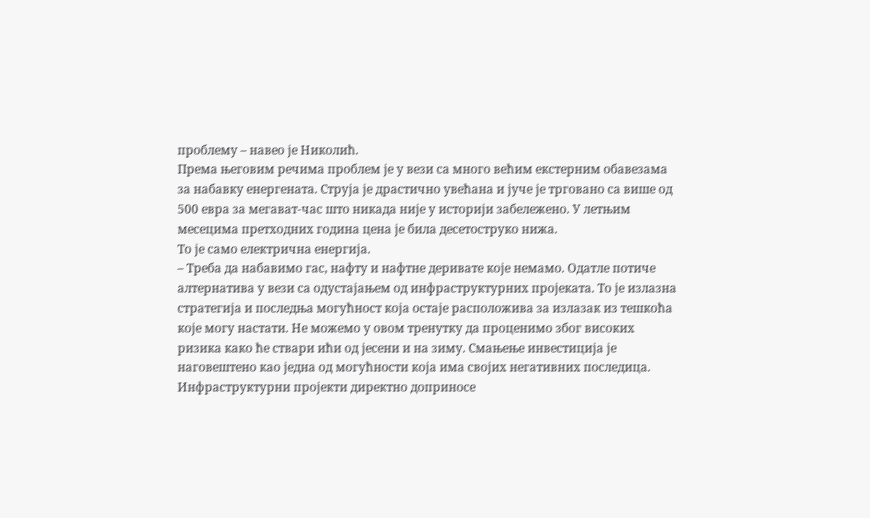проблему – навео је Николић.
Према његовим речима проблем је у вези са много већим екстерним обавезама за набавку енергената. Струја је драстично увећана и јуче је трговано са више од 500 евра за мегават-час што никада није у историји забележено. У летњим месецима претходних година цена је била десетоструко нижа.
То је само електрична енергија.
– Треба да набавимо гас, нафту и нафтне деривате које немамо. Одатле потиче алтернатива у вези са одустајањем од инфраструктурних пројеката. То је излазна стратегија и последња могућност која остаје расположива за излазак из тешкоћа које могу настати. Не можемо у овом тренутку да проценимо због високих ризика како ће ствари ићи од јесени и на зиму. Смањење инвестиција је наговештено као једна од могућности која има својих негативних последица. Инфраструктурни пројекти директно доприносе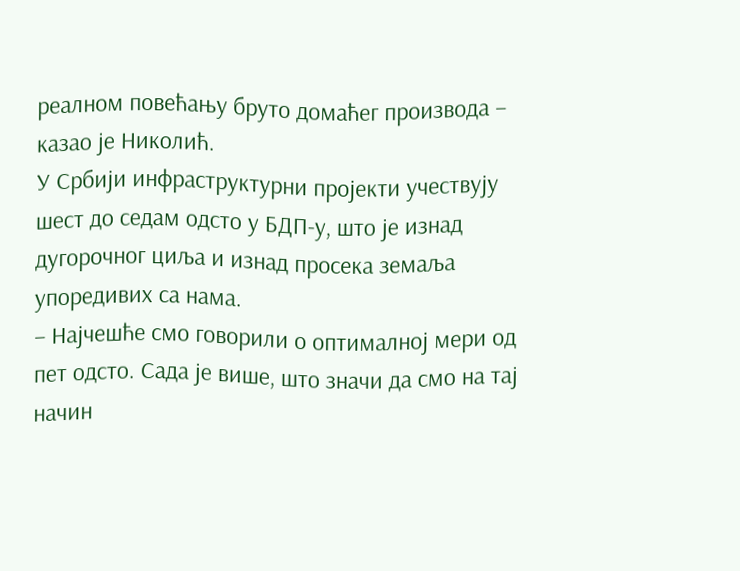реалном повећању бруто домаћег производа – казао је Николић.
У Србији инфраструктурни пројекти учествују шест до седам одсто у БДП-у, што је изнад дугорочног циља и изнад просека земаља упоредивих са нама.
– Најчешће смо говорили о оптималној мери од пет одсто. Сада је више, што значи да смо на тај начин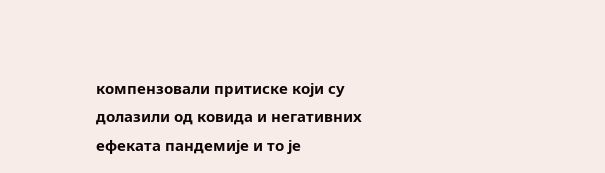компензовали притиске који су долазили од ковида и негативних ефеката пандемије и то је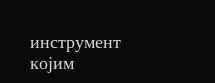инструмент којим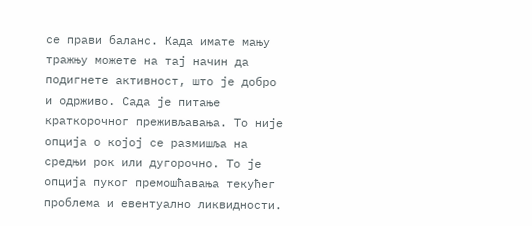се прави баланс. Када имате мању тражњу можете на тај начин да подигнете активност, што је добро и одрживо. Сада је питање краткорочног преживљавања. То није опција о којој се размишља на средњи рок или дугорочно. То је опција пуког премошћавања текућег проблема и евентуално ликвидности.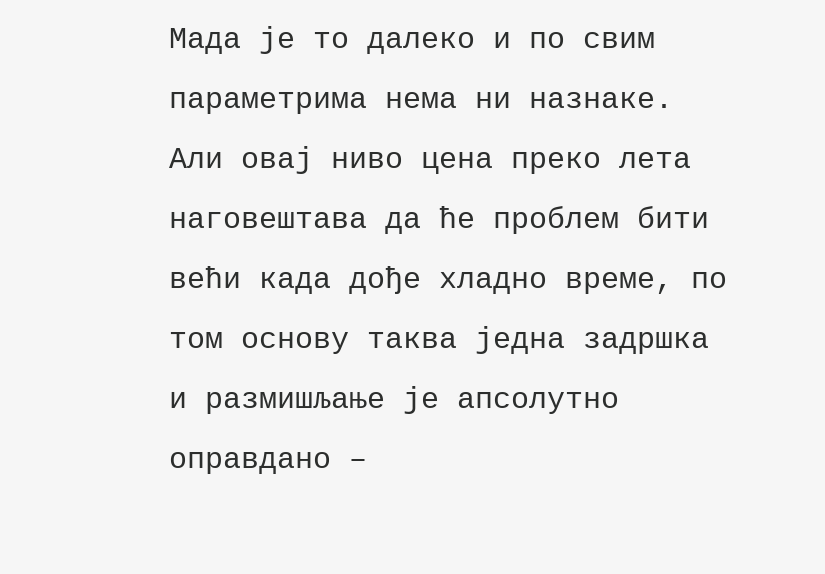Мада је то далеко и по свим параметрима нема ни назнаке. Али овај ниво цена преко лета наговештава да ће проблем бити већи када дође хладно време, по том основу таква једна задршка и размишљање је апсолутно оправдано –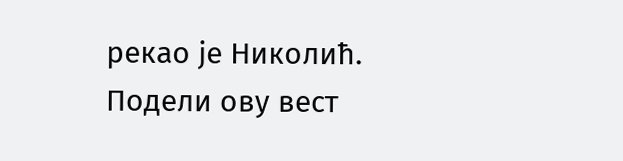рекао је Николић.
Подели ову вест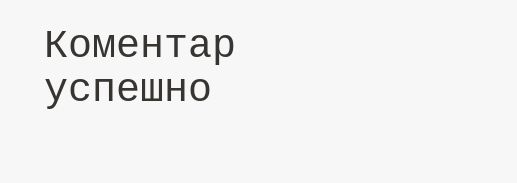Комeнтар успeшно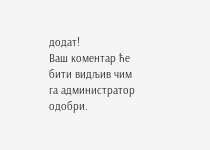додат!
Ваш комeнтар ћe бити видљив чим га администратор одобри.